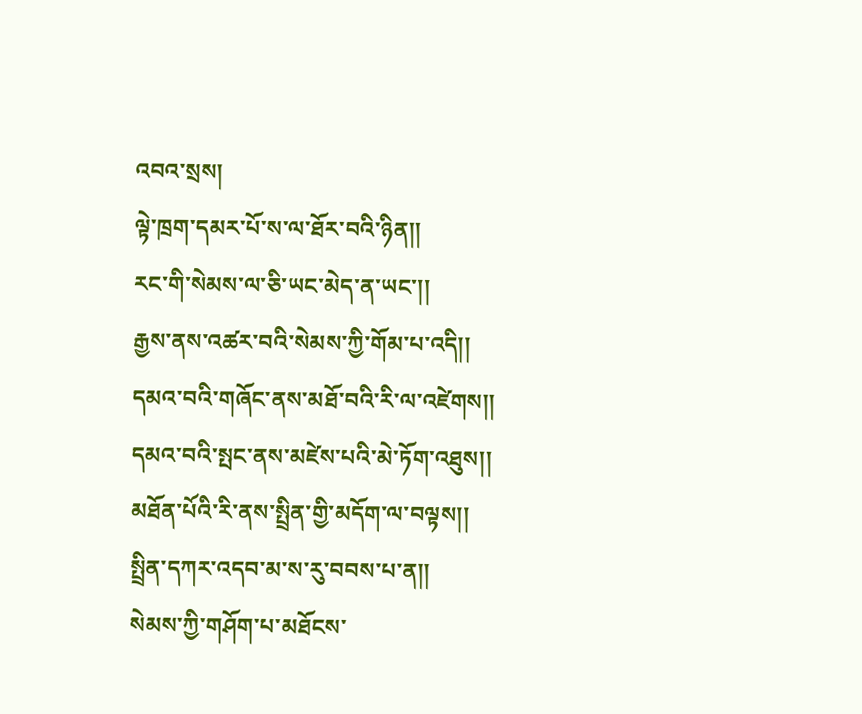འབའ་སྲས།
ལྟེ་ཁྲག་དམར་པོ་ས་ལ་ཐོར་བའི་ཉིན།།
རང་གི་སེམས་ལ་ཅི་ཡང་མེད་ན་ཡང་།།
རྒྱས་ནས་འཚར་བའི་སེམས་ཀྱི་གོམ་པ་འདི།།
དམའ་བའི་གཞོང་ནས་མཐོ་བའི་རི་ལ་འཛེགས།།
དམའ་བའི་སྤང་ནས་མཛེས་པའི་མེ་ཏོག་འཐུས།།
མཐོན་པོའི་རི་ནས་སྤྲིན་གྱི་མདོག་ལ་བལྟས།།
སྤྲིན་དཀར་འདབ་མ་ས་རུ་བབས་པ་ན།།
སེམས་ཀྱི་གཤོག་པ་མཐོངས་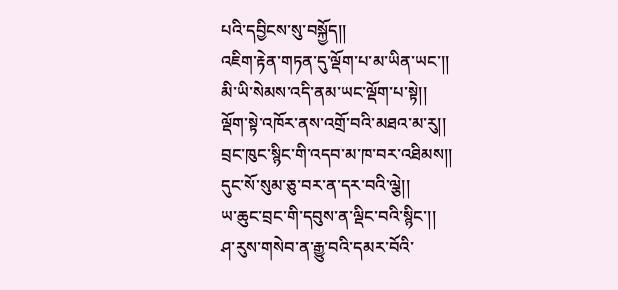པའི་དབྱིངས་སུ་བསྐྱོད།།
འཇིག་རྟེན་གཏན་དུ་ལྡོག་པ་མ་ཡིན་ཡང་།།
མི་ཡི་སེམས་འདི་ནམ་ཡང་ལྡོག་པ་སྟེ།།
ལྡོག་སྟེ་འཁོར་ནས་འགྲོ་བའི་མཐའ་མ་རུ།།
བྲང་ཁུང་སྙིང་གི་འདབ་མ་ཁ་བར་འཐིམས།།
དུང་སོ་སུམ་ཅུ་བར་ན་དར་བའི་ལྕེ།།
ཡ་ཆུང་བྲང་གི་དབུས་ན་ལྡིང་བའི་སྙིང་།།
ཤ་རུས་གསེབ་ན་རྒྱུ་བའི་དམར་བོའི་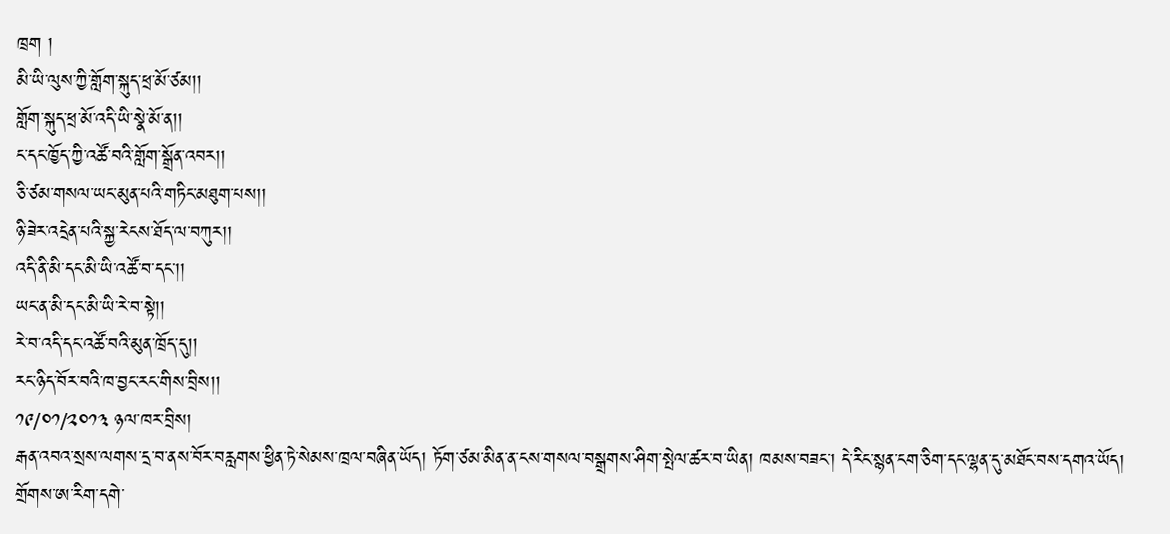ཁྲག །
མི་ཡི་ལུས་ཀྱི་གློག་སྐུད་ཕྲ་མོ་ཙམ།།
གློག་སྐུད་ཕྲ་མོ་འདི་ཡི་སྣེ་མོ་ན།།
ང་དང་ཁྱོད་ཀྱི་འཚོ་བའི་གློག་སྒྲོན་འབར།།
ཅི་ཙམ་གསལ་ཡང་མུན་པའི་གཏིང་མཐུག་པས།།
ཉི་ཟེར་འདྲེན་པའི་སྐྱ་རེངས་ཐོད་ལ་བཀུར།།
འདི་ནི་མི་དང་མི་ཡི་འཚོ་བ་དང་།།
ཡང་ན་མི་དང་མི་ཡི་རེ་བ་སྟེ།།
རེ་བ་འདི་དང་འཚོ་བའི་མུན་ཁྲོད་དུ།།
རང་ཉིད་བོར་བའི་ཁ་བྱང་རང་གིས་བྲིས།།
༡༩/༠༡/༢༠༡༣ ཉལ་ཁར་བྲིས།
རྒན་འབའ་སྲས་ལགས་དྲ་བ་ནས་བོར་བརླགས་ཕྱིན་ཏེ་སེམས་ཁྲལ་བཞིན་ཡོད། ཏོག་ཙམ་མིན་ན་ངས་གསལ་བསྒྲགས་ཤིག་སྤེལ་ཚར་བ་ཡིན། ཁམས་བཟང་། དེ་རིང་སྙན་ངག་ཅིག་དང་ལྷན་དུ་མཐོང་བས་དགའ་ཡོད།
གྲོགས་ཨ་རིག་དགེ་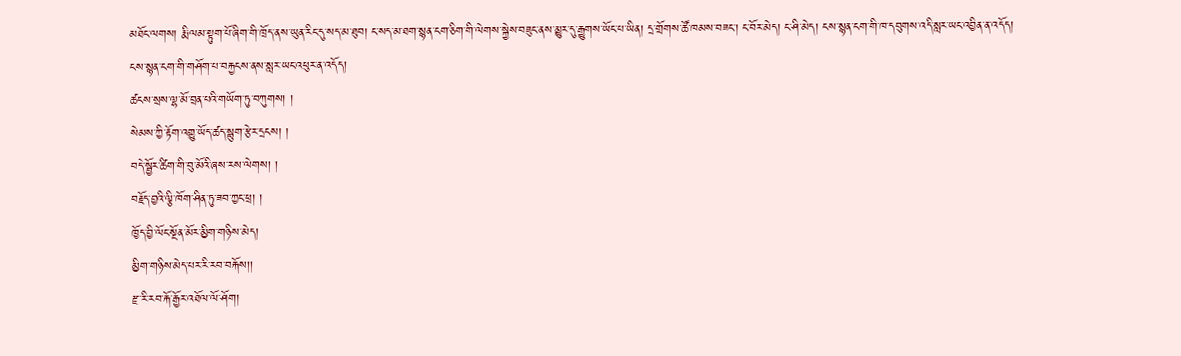མཐོང་ལགས། རྨི་ལམ་སྟུག་པོ་ཞིག་གི་ཁྲོད་ནས་ཡུན་རིང་དུ་སད་མ་ཐུབ། ང་སད་མ་ཐག་སྙན་ངག་ཅིག་གི་ལེགས་སྐྱེས་བཟུང་ནས་མྱུར་དུ་རྒྱུགས་ཡོང་པ་ཡིན། དྲ་གྲོགས་ཚོ་ཁམས་བཟང་། ང་བོར་མེད། ང་ཤི་མེད། ངས་སྙན་ངག་གི་ཁ་དབུགས་འདི་སླར་ཡང་འབྱིན་ན་འདོད། ངས་སྙན་ངག་གི་གཤོག་པ་བརྐྱངས་ནས་སླར་ཡང་འཕུར་ན་འདོད།
ཚངས་སྲས་ལྷ་མོ་བྲན་པའི་གཡོག་ཏུ་བཀུགས། །
སེམས་ཀྱི་རྟོག་འགྱུ་ཡོད་ཚད་སྙུག་རྩེར་དྲངས། །
བདེ་སྦྱོར་ཚིག་གི་བུ་མོའི་ཞས་རས་ལེགས། །
བརྗོད་བྱའི་ལྕི་ཁོག་ཤིན་ཏུ་ཟབ་ཀྱང་ཕྲ། །
ཁྱོད་བྱི་ལོང་སྔོན་མོར་མྱིག་གཉིས་མེད།
མྱིག་གཉིས་མེད་པར་རི་རབ་བརྐོས།།
རྫ་རི་རབ་རྐོ་རྒྱོར་འཐོལ་ལོ་ཤོག།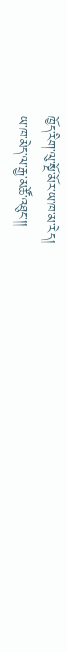ཁྱོད་རིག་ལུ་སྔོ་མོར་ཡ་ཁ་མ་རེད།
ཡ་ཁ་མེད་ལ་རྒྱ་མཚོ་འཐུང་།།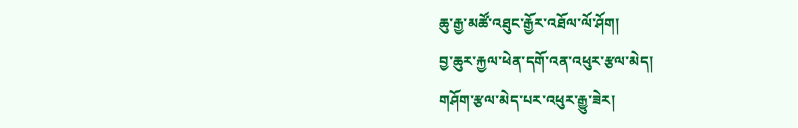ཆུ་རྒྱ་མཚོ་འཐུང་རྒྱོར་འཐོལ་ལོ་ཤོག།
བྱ་ཆུར་རྐྱལ་ཕེན་དགོ་འན་འཕུར་རྩལ་མེད།
གཤོག་རྩལ་མེད་པར་འཕུར་རྒྱུ་ཟེར།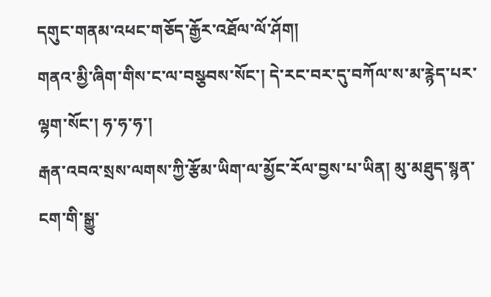དགུང་གནམ་འཕང་གཅོད་རྒྱོར་འཐོལ་ལོ་ཤོག།
གནའ་མྱི་ཞིག་གིས་ང་ལ་བསྩབས་སོང་། དེ་རང་བར་དུ་བཀོལ་ས་མ་རྙེད་པར་ལྷག་སོང་། ཧ་ཧ་ཧ་།
རྒན་འབའ་སྲས་ལགས་ཀྱི་རྩོམ་ཡིག་ལ་མྱོང་རོལ་བྱས་པ་ཡིན། མུ་མཐུད་སྙན་ངག་གི་སྒྱུ་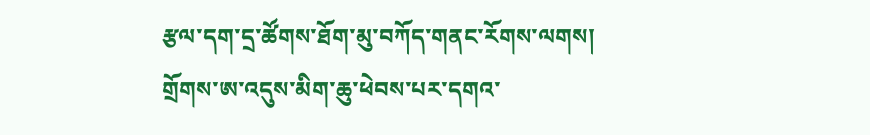རྩལ་དག་དྲ་ཚོགས་ཐོག་མུ་བཀོད་གནང་རོགས་ལགས།
གྲོགས་ཨ་འདུས་མིག་ཆུ་ཕེབས་པར་དགའ་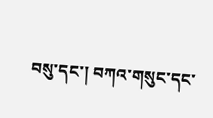བསུ་དང་། བཀའ་གསུང་དང་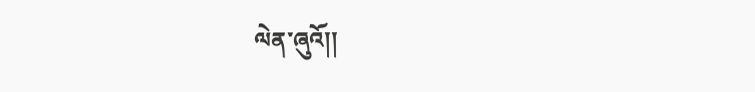ལེན་ཞུའོ།།